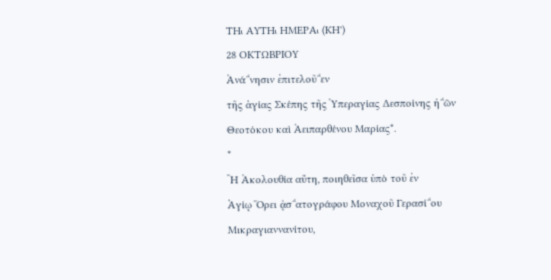Τῌ ΑΥΤῌ HMEPᾼ (ΚΗ')
28 ΟΚΤΩΒΡΙΟΥ
Ἀνά΅νησιν ἐπιτελοῦ΅εν
τῆς ἁγίας Σκέπης τῆς Ὑπεραγίας Δεσποίνης ἡ΅ῶν
Θεοτόκου καὶ Ἀειπαρθένου Μαρίας*.
*
Ἢ Ἀκολουθία αὔτη, ποιηθεῖσα ὑπὸ τοῦ ἐν
Ἁγίῳ Ὅρει ᾀσ΅ατογράφου Μοναχοῦ Γερασί΅ου
Μικραγιαννανίτου,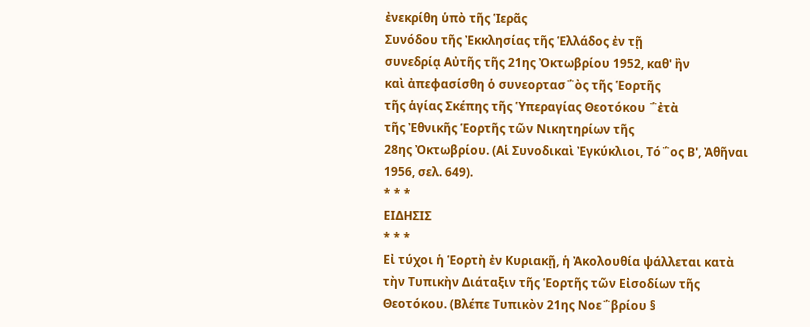ἐνεκρίθη ὑπὸ τῆς Ἱερᾶς
Συνόδου τῆς Ἐκκλησίας τῆς Ἑλλάδος ἐν τῇ
συνεδρίᾳ Αὐτῆς τῆς 21ης Ὀκτωβρίου 1952, καθ' ἢν
καὶ ἀπεφασίσθη ὁ συνεορτασ΅ὸς τῆς Ἑορτῆς
τῆς ἁγίας Σκέπης τῆς Ὑπεραγίας Θεοτόκου ΅ἐτὰ
τῆς Ἐθνικῆς Ἑορτῆς τῶν Νικητηρίων τῆς
28ης Ὀκτωβρίου. (Αἱ Συνοδικαὶ Ἐγκύκλιοι, Τό΅ος Β', Ἀθῆναι
1956, σελ. 649).
* * *
ΕΙΔΗΣΙΣ
* * *
Εἰ τύχοι ἡ Ἑορτὴ ἐν Κυριακῇ, ἡ Ἀκολουθία ψάλλεται κατὰ τὴν Τυπικὴν Διάταξιν τῆς Ἑορτῆς τῶν Εἰσοδίων τῆς Θεοτόκου. (Βλέπε Τυπικὸν 21ης Νοε΅βρίου §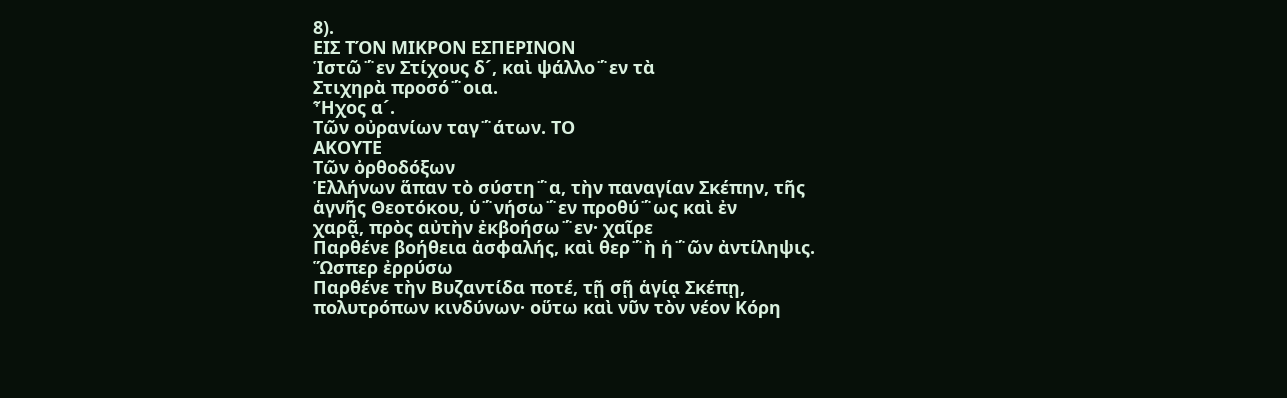8).
ΕΙΣ ΤΌΝ ΜΙΚΡΟΝ ΕΣΠΕΡΙΝΟΝ
Ἱστῶ΅εν Στίχους δ´, καὶ ψάλλο΅εν τὰ
Στιχηρὰ προσό΅οια.
Ἦχoς α´.
Τῶν οὐρανίων ταγ΅άτων. ΤΟ
ΑΚΟΥΤΕ
Τῶν ὀρθοδόξων
Ἑλλήνων ἅπαν τὸ σύστη΅α, τὴν παναγίαν Σκέπην, τῆς
ἁγνῆς Θεοτόκου, ὑ΅νήσω΅εν προθύ΅ως καὶ ἐν
χαρᾷ, πρὸς αὐτὴν ἐκβοήσω΅εν· χαῖρε
Παρθένε βοήθεια ἀσφαλής, καὶ θερ΅ὴ ἡ΅ῶν ἀντίληψις.
Ὥσπερ ἐρρύσω
Παρθένε τὴν Βυζαντίδα ποτέ, τῇ σῇ ἁγίᾳ Σκέπῃ,
πολυτρόπων κινδύνων· οὕτω καὶ νῦν τὸν νέον Κόρη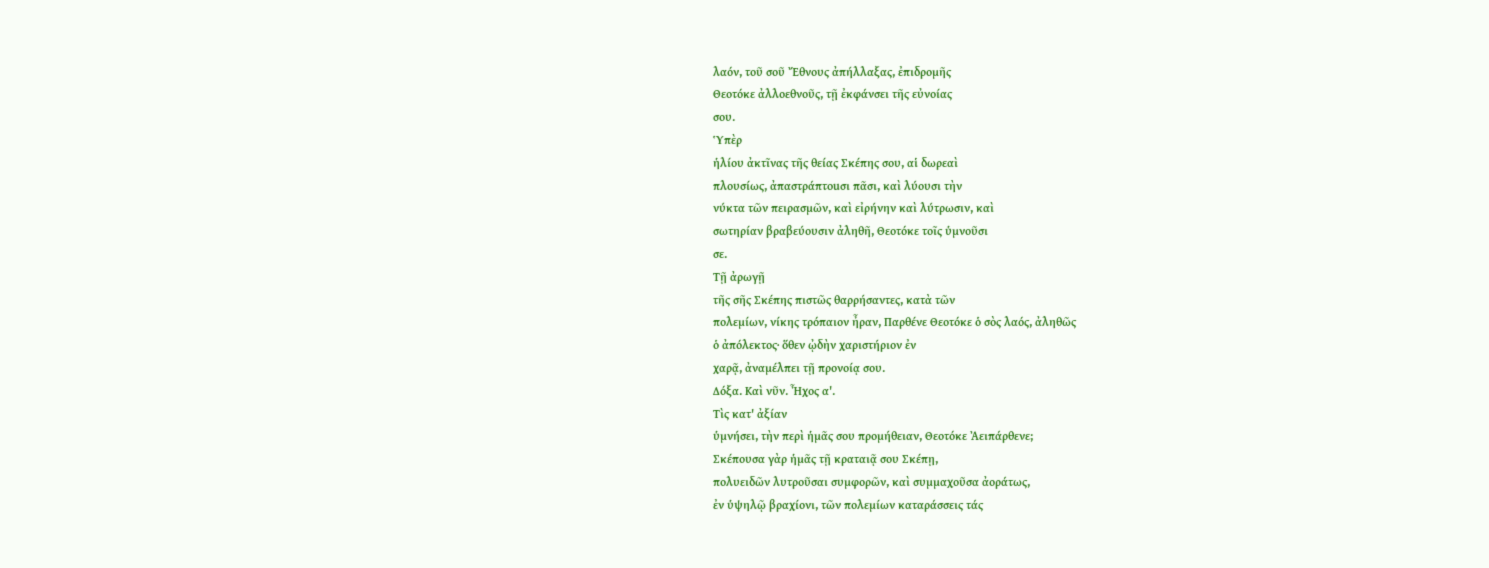λαόν, τοῦ σοῦ Ἔθνους ἀπήλλαξας, ἐπιδρομῆς
Θεοτόκε ἀλλοεθνοῦς, τῇ ἐκφάνσει τῆς εὐνοίας
σου.
Ὑπὲρ
ἡλίου ἀκτῖνας τῆς θείας Σκέπης σου, αἱ δωρεαὶ
πλουσίως, ἀπαστράπτouσι πᾶσι, καὶ λύουσι τὴν
νύκτα τῶν πειρασμῶν, καὶ εἰρήνην καὶ λύτρωσιν, καὶ
σωτηρίαν βραβεύουσιν ἀληθῆ, Θεοτόκε τοῖς ὑμνοῦσι
σε.
Τῇ ἀρωγῇ
τῆς σῆς Σκέπης πιστῶς θαρρήσαντες, κατὰ τῶν
πολεμίων, νίκης τρόπαιον ἦραν, Παρθένε Θεοτόκε ὁ σὸς λαός, ἀληθῶς
ὁ ἀπόλεκτος· ὅθεν ᾠδὴν χαριστήριον ἐν
χαρᾷ, ἀναμέλπει τῇ προνοίᾳ σου.
Δόξα. Καὶ νῦν. Ἦχος α'.
Τὶς κατ' ἀξίαν
ὑμνήσει, τὴν περὶ ἡμᾶς σου προμήθειαν, Θεοτόκε Ἀειπάρθενε;
Σκέπουσα γὰρ ἡμᾶς τῇ κραταιᾷ σου Σκέπῃ,
πολυειδῶν λυτροῦσαι συμφορῶν, καὶ συμμαχοῦσα ἀοράτως,
ἐν ὑψηλῷ βραχίονι, τῶν πολεμίων καταράσσεις τάς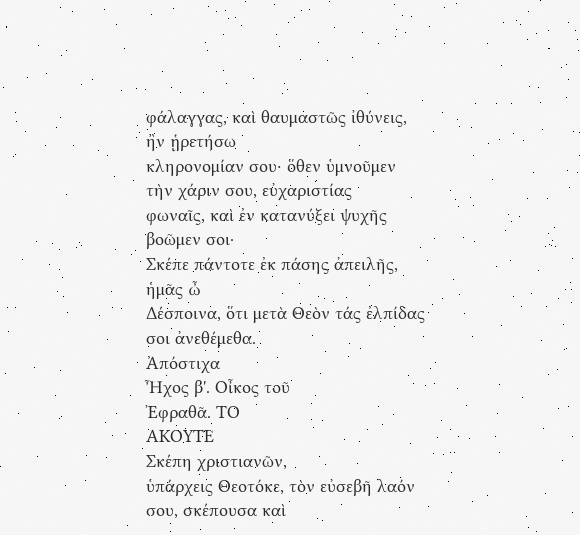φάλαγγας, καὶ θαυμαστῶς ἰθύνεις, ἢν ᾑρετήσω
κληρονομίαν σου· ὅθεν ὑμνοῦμεν τὴν χάριν σου, εὐχαριστίας
φωναῖς, καὶ ἐν κατανύξει ψυχῆς βοῶμεν σοι‧
Σκέπε πάντοτε ἐκ πάσης ἀπειλῆς, ἡμᾶς ὦ
Δέσποινα, ὅτι μετὰ Θεὸν τάς ἐλπίδας σοι ἀνεθέμεθα.
Ἀπόστιχα
Ἦχος β'. Οἶκος τοῦ
Ἐφραθᾶ. ΤΟ
ΑΚΟΥΤΕ
Σκέπη χριστιανῶν,
ὑπάρχεις Θεοτόκε, τὸν εὐσεβῆ λαόν σου, σκέπουσα καὶ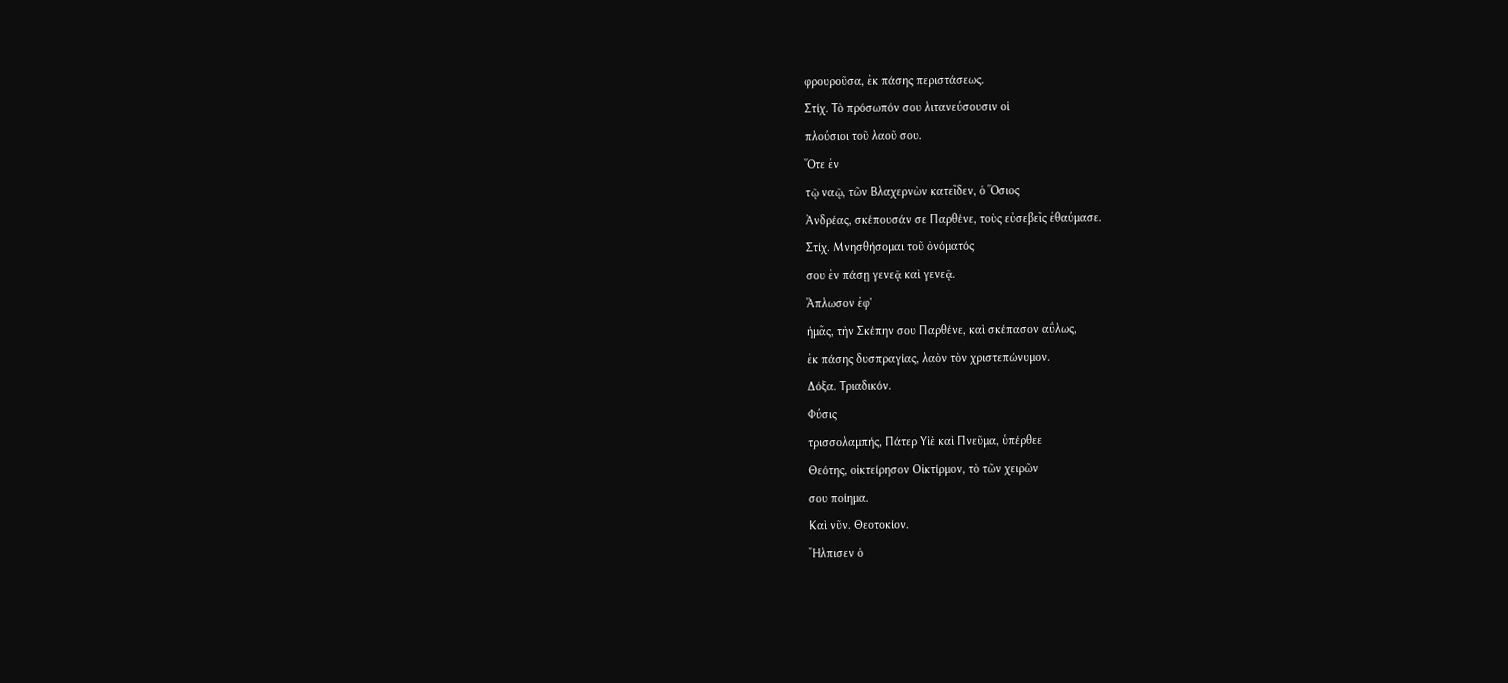φρουροῦσα, ἐκ πάσης περιστάσεως.
Στίχ. Τὸ πρόσωπόν σου λιτανεύσουσιν οἱ
πλούσιοι τοῦ λαοῦ σου.
Ὅτε ἐν
τῷ ναῷ, τῶν Βλαχερνὼν κατεῖδεν, ὁ Ὅσιος
Ἀνδρέας, σκέπουσάν σε Παρθένε, τοὺς εὐσεβεῖς ἐθαύμασε.
Στίχ. Μνησθήσομαι τοῦ ὀνόματός
σου ἐν πάσῃ γενεᾷ καὶ γενεᾷ.
Ἅπλωσον ἐφ'
ἡμᾶς, τὴν Σκέπην σου Παρθένε, καὶ σκέπασον αΰλως,
ἐκ πάσης δυσπραγίας, λαὸν τὸν χριστεπώνυμον.
Δόξα. Τριαδικόν.
Φύσις
τρισσολαμπής, Πάτερ Υἱὲ καὶ Πνεῦμα, ὑπέρθεε
Θεότης, οἰκτείρησον Οἰκτίρμον, τὸ τῶν χειρῶν
σου ποίημα.
Καὶ νῦν. Θεοτοκίον.
Ἤλπισεν ὁ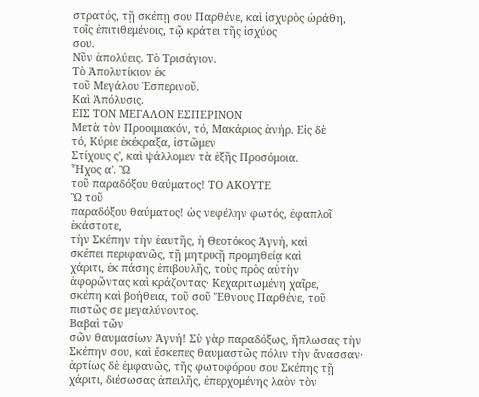στρατός, τῇ σκέπῃ σου Παρθένε, καὶ ἰσχυρὸς ὡράθη,
τοῖς ἐπιτιθεμένοις, τῷ κράτει τῆς ἰσχύος
σου.
Νῦν ἀπολύεις. Τὸ Τρισάγιον.
Τὸ Ἀπολυτίκιον ἐκ
τοῦ Μεγάλου Ἐσπερινοῦ.
Καὶ Ἀπόλυσις.
ΕΙΣ ΤΟΝ ΜΕΓΑΛΟΝ ΕΣΠΕΡΙΝΟΝ
Μετὰ τὸν Προοιμιακόν, τό, Μακάριος ἀνήρ. Εἰς δὲ
τό, Κύριε ἐκέκραξα, ἱστῶμεν
Στίχους ς', καὶ ψάλλομεν τὰ ἑξῆς Προσόμοια.
Ἦχος α'. Ὢ
τοῦ παραδόξου θαύματος! ΤΟ ΑΚΟΥΤΕ
Ὢ τοῦ
παραδόξου θαύματος! ὡς νεφέλην φωτός, ἐφαπλοῖ ἑκάστοτε,
τὴν Σκέπην τὴν ἑαυτῆς, ἡ Θεοτόκος Ἁγνή, καὶ
σκέπει περιφανῶς, τῇ μητρικῇ προμηθείᾳ καὶ
χάριτι, ἐκ πάσης ἐπιβουλῆς, τοὺς πρὸς αὐτὴν
ἀφορῶντας καὶ κράζοντας‧ Κεχαριτωμένη χαῖρε,
σκέπη καὶ βοήθεια, τοῦ σοῦ Ἔθνους Παρθένε, τοῦ
πιστῶς σε μεγαλύνοντος.
Βαβαὶ τῶν
σῶν θαυμασίων Ἁγνή! Σὺ γὰρ παραδόξως, ἤπλωσας τὴν
Σκέπην σου, καὶ ἔσκεπες θαυμαστῶς πόλιν τὴν ἄνασσαν‧
ἀρτίως δὲ ἐμφανῶς, τῆς φωτοφόρου σου Σκέπης τῇ
χάριτι, διέσωσας ἀπειλῆς, ἐπερχoμένης λαὸν τὸν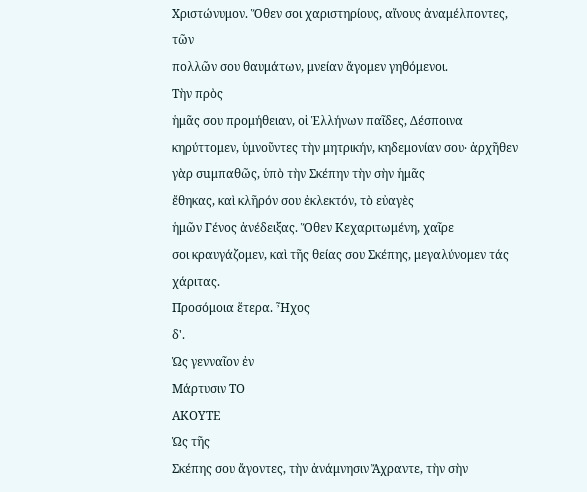Χριστώνυμον. Ὅθεν σοι χαριστηρίους, αἴνους ἀναμέλποντες, τῶν
πολλῶν σου θαυμάτων, μνείαν ἄγομεν γηθόμενοι.
Τὴν πρὸς
ἡμᾶς σου προμήθειαν, οἱ Ἑλλήνων παῖδες, Δέσποινα
κηρύττομεν, ὑμνοῦντες τὴν μητρικήν, κηδεμονίαν σου‧ ἀρχῆθεν
γὰρ σuμπαθῶς, ὑπὸ τὴν Σκέπην τὴν σὴν ἡμᾶς
ἔθηκας, καὶ κλῆρόν σου ἐκλεκτόν, τὸ εὐαγὲς
ἡμῶν Γένος ἀνέδειξας. Ὅθεν Κεχαριτωμένη, χαῖρε
σοι κραυγάζομεν, καὶ τῆς θείας σου Σκέπης, μεγαλύνομεν τάς χάριτας.
Προσόμοια ἕτερα. Ἦχος
δ'.
Ὡς γενναῖον ἐν
Μάρτυσιν ΤΟ
ΑΚΟΥΤΕ
Ὡς τῆς
Σκέπης σου ἄγοντες, τὴν ἀνάμνησιν Ἄχραντε, τὴν σὴν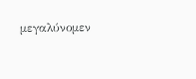μεγαλύνομεν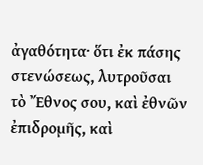ἀγαθότητα‧ ὅτι ἐκ πάσης στενώσεως, λυτροῦσαι
τὸ Ἔθνος σου, καὶ ἐθνῶν ἐπιδρομῆς, καὶ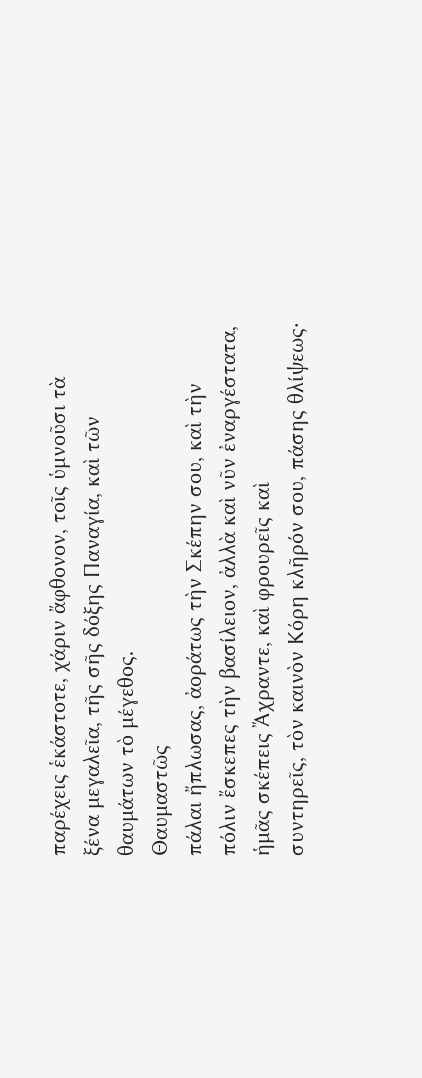παρέχεις ἑκάστοτε, χάριν ἄφθονον, τοῖς ὑμνοῦσι τὰ
ξένα μεγαλεῖα, τῆς σῆς δόξης Παναγία, καὶ τῶν
θαυμάτων τὸ μέγεθος.
Θαυμαστῶς
πάλαι ἤπλωσας, ἀοράτως τὴν Σκέπην σου, καὶ τὴν
πόλιν ἔσκεπες τὴν βασίλειον, ἀλλὰ καὶ νῦν ἐναργέστατα,
ἡμᾶς σκέπεις Ἄχραντε, καὶ φρουρεῖς καὶ
συντηρεῖς, τὸν καινὸν Κόρη κλῆρόν σου, πάσης θλίψεως·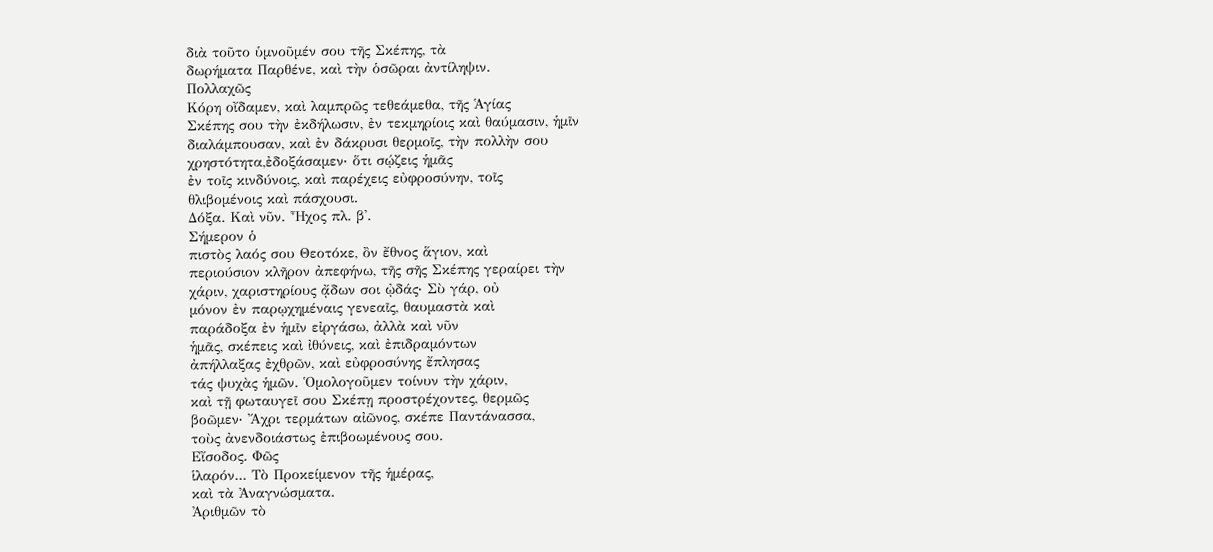διὰ τοῦτο ὑμνοῦμέν σου τῆς Σκέπης, τὰ
δωρήματα Παρθένε, καὶ τὴν ὁσῶραι ἀντίληψιν.
Πολλαχῶς
Κόρη οἴδαμεν, καὶ λαμπρῶς τεθεάμεθα, τῆς Ἁγίας
Σκέπης σου τὴν ἐκδήλωσιν, ἐν τεκμηρίοις καὶ θαύμασιν, ἡμῖν
διαλάμπουσαν, καὶ ἐν δάκρυσι θερμοῖς, τὴν πολλὴν σου
χρηστότητα,ἐδοξάσαμεν‧ ὅτι σῴζεις ἡμᾶς
ἐν τοῖς κινδύνοις, καὶ παρέχεις εὐφροσύνην, τοῖς
θλιβομένοις καὶ πάσχουσι.
Δόξα. Καὶ νῦν. Ἦχος πλ. β'.
Σήμερον ὁ
πιστὸς λαός σου Θεοτόκε, ὂν ἔθνος ἅγιον, καὶ
περιούσιον κλῆρον ἀπεφήνω, τῆς σῆς Σκέπης γεραίρει τὴν
χάριν, χαριστηρίους ᾄδων σοι ᾠδάς‧ Σὺ γάρ, οὐ
μόνον ἐν παρῳχημέναις γενεαῖς, θαυμαστὰ καὶ
παράδοξα ἐν ἡμῖν εἰργάσω, ἀλλὰ καὶ νῦν
ἡμᾶς, σκέπεις καὶ ἰθύνεις, καὶ ἐπιδραμόντων
ἀπήλλαξας ἐχθρῶν, καὶ εὐφροσύνης ἔπλησας
τάς ψυχὰς ἡμῶν. Ὁμολογοῦμεν τοίνυν τὴν χάριν,
καὶ τῇ φωταυγεῖ σου Σκέπῃ προστρέχοντες, θερμῶς
βοῶμεν‧ Ἄχρι τερμάτων αἰῶνος, σκέπε Παντάνασσα,
τοὺς ἀνενδοιάστως ἐπιβοωμένους σου.
Εἴσοδος. Φῶς
ἱλαρόν... Τὸ Προκείμενον τῆς ἡμέρας,
καὶ τὰ Ἀναγνώσματα.
Ἀριθμῶν τὸ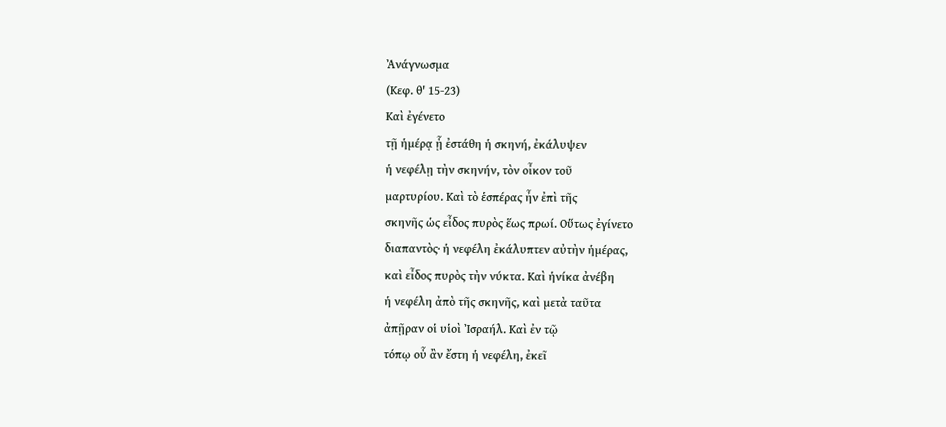Ἀνάγνωσμα
(Κεφ. θ' 15-23)
Καὶ ἐγένετο
τῇ ἡμέρᾳ ᾗ ἐστάθη ἡ σκηνή, ἐκάλυψεν
ἡ νεφέλῃ τὴν σκηνήν, τὸν οἶκον τοῦ
μαρτυρίου. Καὶ τὸ ἑσπέρας ἦν ἐπὶ τῆς
σκηνῆς ὡς εἶδος πυρὸς ἕως πρωί. Οὕτως ἐγίνετο
διαπαντὸς· ἡ νεφέλη ἐκάλυπτεν αὐτὴν ἡμέρας,
καὶ εἶδος πυρὸς τὴν νύκτα. Καὶ ἡνίκα ἀνέβη
ἡ νεφέλη ἀπὸ τῆς σκηνῆς, καὶ μετὰ ταῦτα
ἀπῇραν οἱ υἱοὶ Ἰσραήλ. Καὶ ἐν τῷ
τόπῳ οὗ ἂν ἔστη ἡ νεφέλη, ἐκεῖ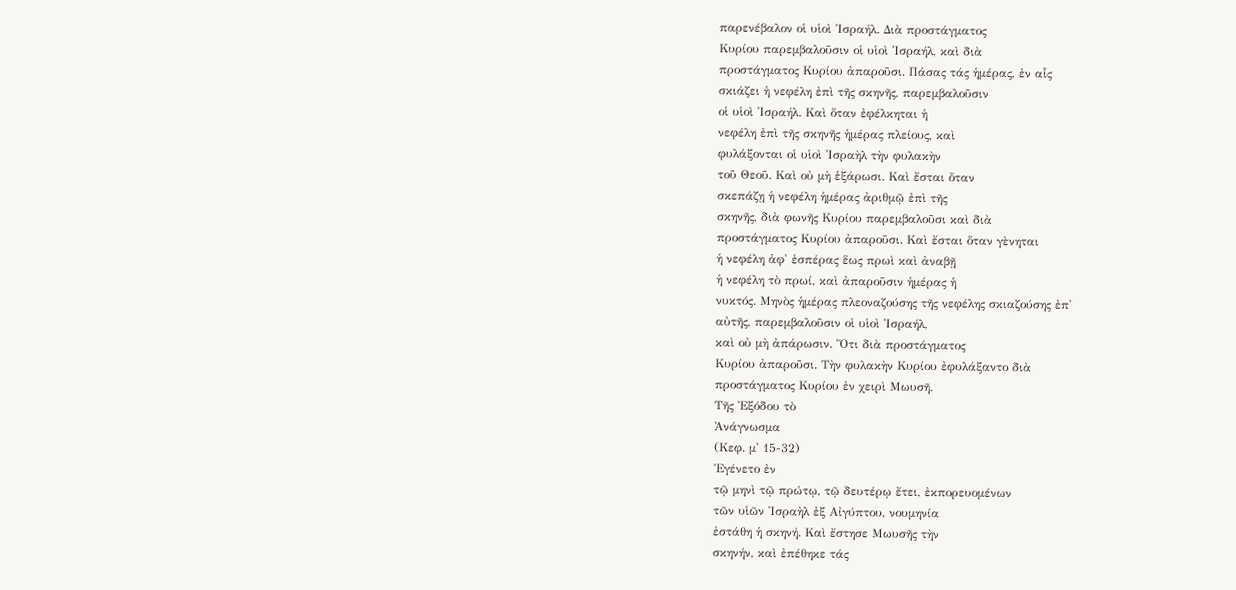παρενέβαλον οἱ υἱοὶ Ἰσραήλ. Διὰ προστάγματος
Κυρίου παρεμβαλοῦσιν οἱ υἱοὶ Ἰσραήλ, καὶ διὰ
προστάγματος Κυρίου ἀπαροῦσι. Πάσας τάς ἡμέρας, ἐν αἷς
σκιάζει ἡ νεφέλη ἐπὶ τῆς σκηνῆς, παρεμβαλοῦσιν
οἱ υἱοὶ Ἰσραήλ. Καὶ ὅταν ἐφέλκηται ἡ
νεφέλη ἐπὶ τῆς σκηνῆς ἡμέρας πλείους, καὶ
φυλάξονται οἱ υἱοὶ Ἰσραὴλ τὴν φυλακὴν
τοῦ Θεοῦ. Καὶ οὐ μὴ ἑξάρωσι. Καὶ ἔσται ὅταν
σκεπάζῃ ἡ νεφέλη ἡμέρας ἀριθμῷ ἐπὶ τῆς
σκηνῆς, διὰ φωνῆς Κυρίου παρεμβαλοῦσι καὶ διὰ
προστάγματος Κυρίου ἀπαροῦσι. Καὶ ἔσται ὅταν γὲνηται
ἡ νεφέλη ἀφ' ἑσπέρας ἕως πρωὶ καὶ ἀναβῇ
ἡ νεφέλη τὸ πρωί, καὶ ἀπαροῦσιν ἡμέρας ἡ
νυκτός. Μηνὸς ἡμέρας πλεοναζούσης τῆς νεφέλης σκιαζούσης ἐπ'
αὐτῆς, παρεμβαλοῦσιν οἱ υἱοὶ Ἰσραήλ,
καὶ οὐ μὴ ἀπάρωσιν. Ὅτι διὰ προστάγματος
Κυρίου ἀπαροῦσι. Τὴν φυλακὴν Κυρίου ἐφυλάξαντο διὰ
προστάγματος Κυρίου ἐν χειρὶ Μωυσῆ.
Τῆς Ἐξόδου τὸ
Ἀνάγνωσμα
(Κεφ. μ' 15-32)
Ἐγένετο ἐν
τῷ μηνὶ τῷ πρώτῳ, τῷ δευτέρῳ ἔτει, ἐκπορευομένων
τῶν υἱῶν Ἰσραὴλ ἐξ Αἰγύπτου, νουμηνία
ἐστάθη ἡ σκηνή. Καὶ ἔστησε Μωυσῆς τὴν
σκηνήν, καὶ ἐπέθηκε τάς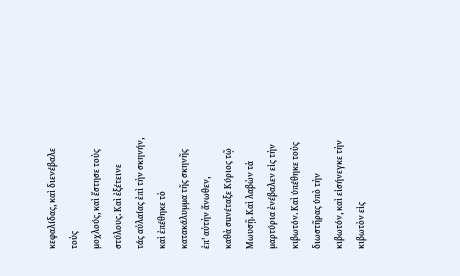κεφαλίδας, καὶ διενέβαλε τοὺς
μοχλούς, καὶ ἔστησε τοὺς στύλους. Καὶ ἐξέτεινε
τάς αὐλαίας ἐπὶ τὴν σκηνήν, καὶ ἐπέθηκε τὸ
κατακάλυμμα τῆς σκηνῆς ἐπ' αὐτὴν ἄνωθεν,
καθὰ σuνέταξε Κύριος τῷ Μωυσῇ. Καὶ λαβὼν τὰ
μαρτύρια ἐνέβαλεν εἰς τὴν κιβωτόν. Καὶ ὑπέθηκε τοὺς
διωστῆρας ὑπὸ τὴν κιβωτόν, καὶ εἰσήνεγκε τὴν
κιβωτὸν εἰς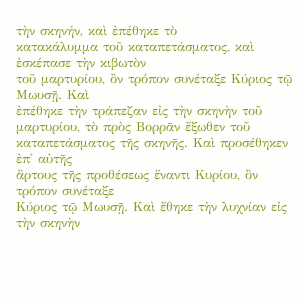τὴν σκηνήν, καὶ ἐπέθηκε τὸ
κατακάλυμμα τοῦ καταπετάσματος, καὶ ἐσκέπασε τὴν κιβωτὸν
τοῦ μαρτυρίου, ὂν τρόπον συνέταξε Κύριος τῷ Μωυσῇ. Καὶ
ἐπέθηκε τὴν τράπεζαν εἰς τὴν σκηνὴν τοῦ
μαρτυρίου, τὸ πρὸς Βορρᾶν ἔξωθεν τοῦ
καταπετάσματος τῆς σκηνῆς. Καὶ προσέθηκεν ἐπ' αὐτῆς
ἄρτους τῆς προθέσεως ἔναντι Κυρίου, ὂν τρόπον συνέταξε
Κύριος τῷ Μωυσῇ. Καὶ ἔθηκε τὴν λυχνίαν εἰς
τὴν σκηνὴν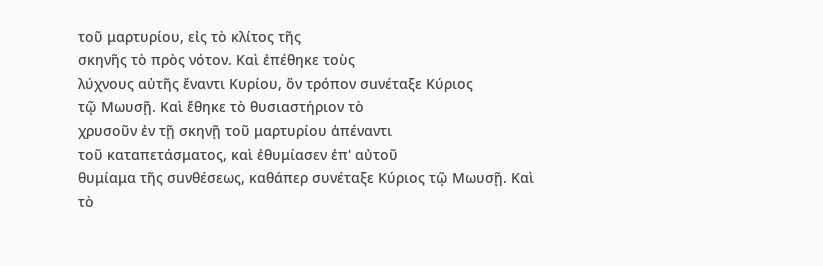τοῦ μαρτυρίου, εἰς τὸ κλίτος τῆς
σκηνῆς τὸ πρὸς νότον. Καὶ ἐπέθηκε τοὺς
λύχνους αὐτῆς ἔναντι Κυρίου, ὂν τρόπον σuνέταξε Κύριος
τῷ Μωυσῇ. Καὶ ἔθηκε τὸ θυσιαστήριoν τὸ
χρυσοῦν ἐν τῇ σκηνῇ τοῦ μαρτυρίου ἀπέναντι
τοῦ καταπετάσματος, καὶ ἐθυμίασεν ἐπ' αὐτοῦ
θυμίαμα τῆς σuνθέσεως, καθάπερ συνέταξε Κύριος τῷ Μωυσῇ. Καὶ
τὸ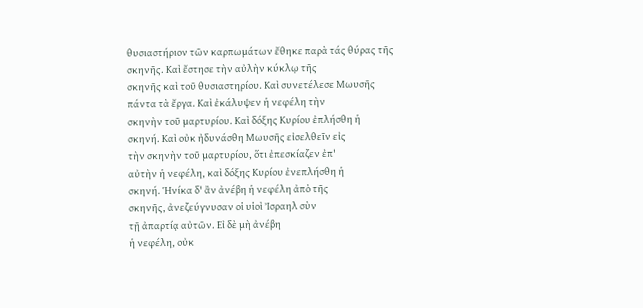θυσιαστήριον τῶν καρπωμάτων ἔθηκε παρὰ τάς θύρας τῆς
σκηνῆς. Καὶ ἔστησε τὴν αὐλὴν κύκλῳ τῆς
σκηνῆς καὶ τοῦ θυσιαστηρίου. Καὶ συνετέλεσε Μωυσῆς
πάντα τὰ ἔργα. Καὶ ἐκάλυψεν ἡ νεφέλη τὴν
σκηνὴν τοῦ μαρτυρίου. Καὶ δόξης Κυρίου ἐπλήσθη ἡ
σκηνή. Καὶ οὐκ ἠδυνάσθη Μωυσῆς εἰσελθεῖν εἰς
τὴν σκηνὴν τοῦ μαρτυρίου, ὅτι ἐπεσκίαζεν ἐπ'
αὐτὴν ἡ νεφέλη, καὶ δόξης Κυρίου ἐνεπλήσθη ἡ
σκηνή. Ἡνίκα δ' ἂν ἀνέβη ἡ νεφέλη ἀπὸ τῆς
σκηνῆς, ἀνεζεύγνυσαν οἱ υἱοὶ Ἰσραηλ σὺν
τῇ ἀπαρτίᾳ αὐτῶν. Εἰ δὲ μὴ ἀνέβη
ἡ νεφέλη, οὐκ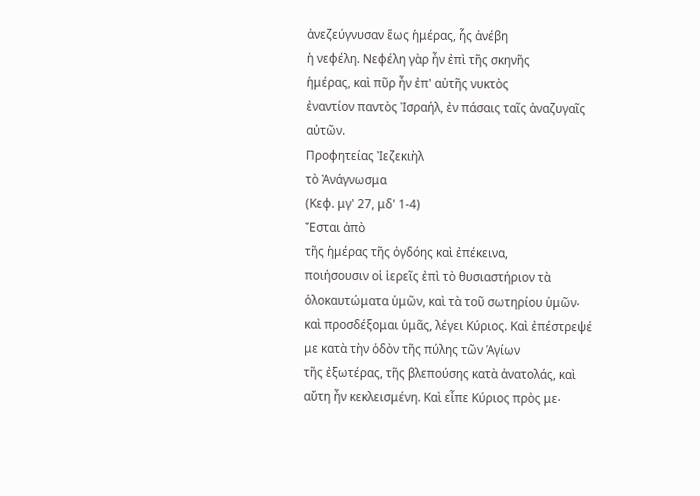ἀνεζεύγνυσαν ἕως ἡμέρας, ἧς ἀνέβη
ἡ νεφέλη. Νεφέλη γὰρ ἦν ἐπὶ τῆς σκηνῆς
ἡμέρας, καὶ πῦρ ἦν ἐπ' αὐτῆς νυκτὸς
ἐναντίον παντὸς Ἰσραήλ, ἐν πάσαις ταῖς ἀναζυγαῖς
αὐτῶν.
Προφητείας Ἰεζεκιὴλ
τὸ Ἀνάγνωσμα
(Κεφ. μγ' 27, μδ' 1-4)
Ἔσται ἀπὸ
τῆς ἡμέρας τῆς ὀγδόης καὶ ἐπέκεινα,
ποιήσουσιν οἱ ἱερεῖς ἐπὶ τὸ θυσιαστήριον τὰ
ὁλοκαυτώματα ὑμῶν, καὶ τὰ τοῦ σωτηρίου ὑμῶν‧
καὶ προσδέξομαι ὑμᾶς, λέγει Κύριος. Καὶ ἐπέστρεψέ
με κατὰ τὴν ὁδὸν τῆς πύλης τῶν Ἁγίων
τῆς ἐξωτέρας, τῆς βλεπούσης κατὰ ἀνατολάς, καὶ
αὔτη ἦν κεκλεισμένη. Καὶ εἶπε Κύριος πρὸς με‧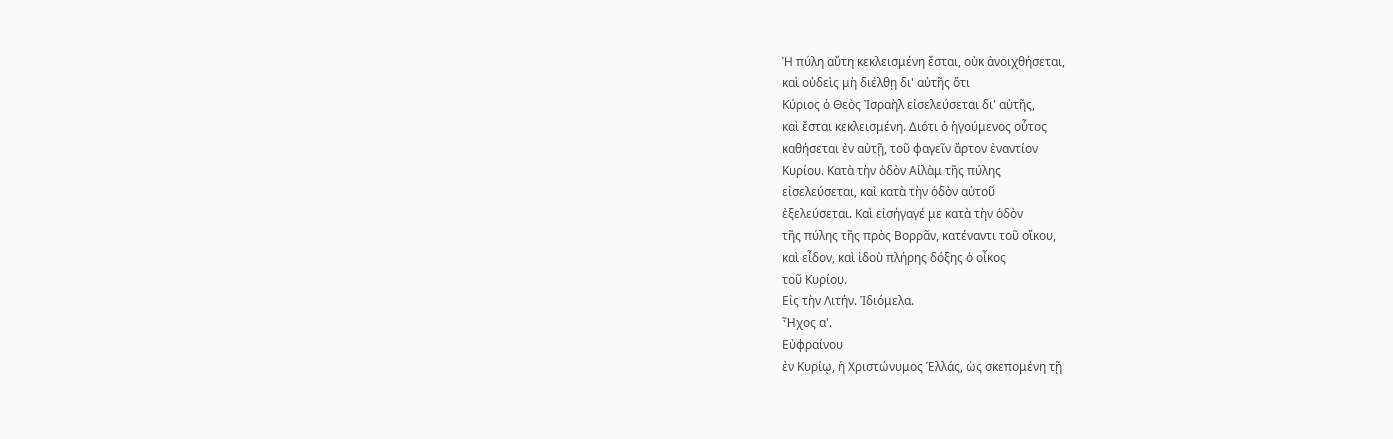Ἡ πύλη αὔτη κεκλεισμένη ἔσται, οὐκ ἀνοιχθήσεται,
καὶ οὐδεὶς μὴ διέλθῃ δι' αὐτῆς ὅτι
Κύριος ὁ Θεὸς Ἰσραὴλ εἰσελεύσεται δι' αὐτῆς,
καὶ ἔσται κεκλεισμένη. Διότι ὁ ἡγούμενος οὗτος
καθήσεται ἐν αὐτῇ, τοῦ φαγεῖν ἄρτον ἐναντίον
Κυρίου. Κατὰ τὴν ὁδὸν Αἰλὰμ τῆς πύλης
εἰσελεύσεται, καὶ κατὰ τὴν ὁδὸν αὐτοῦ
ἐξελεύσεται. Καὶ εἰσήγαγέ με κατὰ τὴν ὁδὸν
τῆς πύλης τῆς πρὸς Βορρᾶν, κατέναντι τοῦ οἴκου,
καὶ εἶδον, καὶ ἰδοὺ πλήρης δόξης ὁ οἶκος
τοῦ Κυρίου.
Εἰς τὴν Λιτήν. Ἰδιόμελα.
Ἦχος α'.
Εὐφραίνου
ἐν Κυρίῳ, ἡ Χριστώνυμος Ἑλλάς, ὡς σκεπομένη τῇ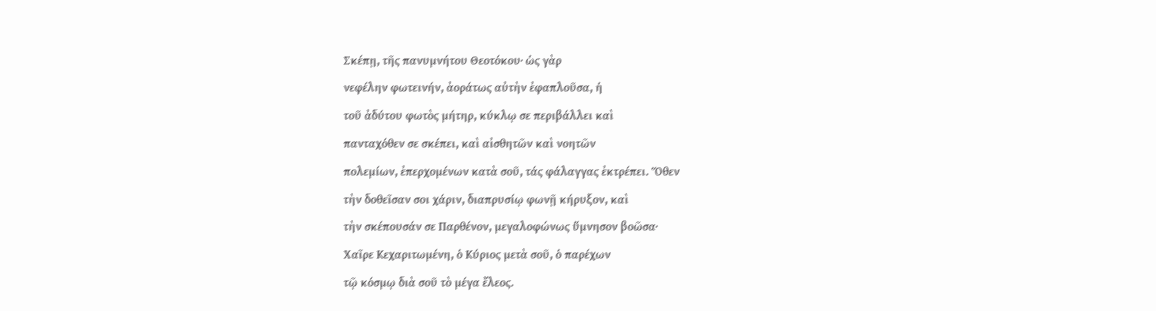Σκέπῃ, τῆς πανυμνήτου Θεοτόκου‧ ὡς γὰρ
νεφέλην φωτεινήν, ἀοράτως αὐτὴν ἐφαπλοῦσα, ἡ
τοῦ ἀδύτου φωτὸς μήτηρ, κύκλῳ σε περιβάλλει καὶ
πανταχόθεν σε σκέπει, καὶ αἰσθητῶν καὶ νοητῶν
πολεμίων, ἐπερχομένων κατὰ σοῦ, τάς φάλαγγας ἐκτρέπει. Ὅθεν
τὴν δοθεῖσαν σοι χάριν, διαπρυσίῳ φωνῇ κήρυξον, καὶ
τὴν σκέπουσάν σε Παρθένον, μεγαλοφώνως ὕμνησον βοῶσα‧
Χαῖρε Κεχαριτωμένη, ὁ Κύριος μετὰ σοῦ, ὁ παρέχων
τῷ κόσμῳ διὰ σοῦ τὸ μέγα ἔλεος.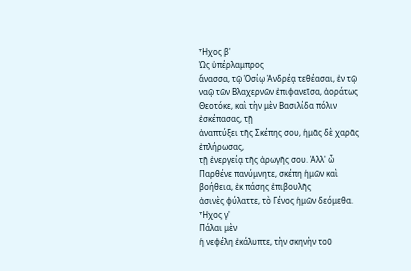Ἦχος β'
Ὡς ὑπέρλαμπρος
ἄνασσα, τῷ Ὁσίῳ Ἀνδρέᾳ τεθέασαι, ἐν τῷ
ναῷ τῶν Βλαχερνῶν ἐπιφανεῖσα, ἀοράτως
Θεοτόκε, καὶ τὴν μὲν Βασιλίδα πόλιν ἐσκέπασας, τῇ
ἀναπτύξει τῆς Σκέπης σου, ἡμᾶς δὲ χαρᾶς ἐπλήρωσας,
τῇ ἐνεργείᾳ τῆς ἀρωγῆς σου. Ἀλλ' ὦ
Παρθένε πανύμνητε, σκέπη ἡμῶν καὶ βοήθεια, ἐκ πάσης ἐπιβουλῆς
ἀσινὲς φύλαττε, τὸ Γένος ἡμῶν δεόμεθα.
Ἦχος γ'
Πάλαι μὲν
ἡ νεφέλη ἐκάλυπτε, τὴν σκηνὴν τοῦ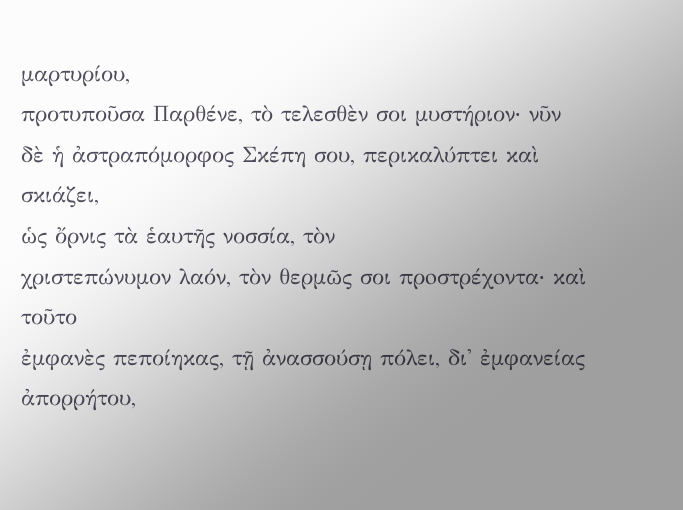μαρτυρίου,
προτυποῦσα Παρθένε, τὸ τελεσθὲν σοι μυστήριον‧ νῦν
δὲ ἡ ἀστραπόμορφος Σκέπη σου, περικαλύπτει καὶ σκιάζει,
ὡς ὄρνις τὰ ἑαυτῆς νοσσία, τὸν
χριστεπώνυμον λαόν, τὸν θερμῶς σοι πρoστρέχoντα‧ καὶ τοῦτο
ἐμφανὲς πεποίηκας, τῇ ἀνασσούσῃ πόλει, δι' ἐμφανείας
ἀπορρήτου,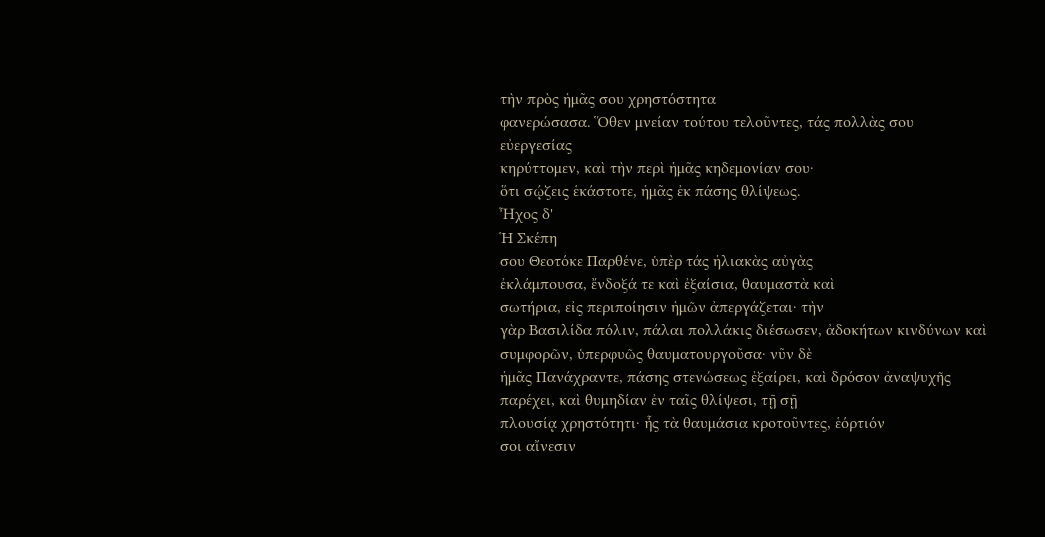τὴν πρὸς ἡμᾶς σου χρηστόστητα
φανερώσασα. Ὅθεν μνείαν τούτου τελοῦντες, τάς πολλὰς σου εὐεργεσίας
κηρύττομεν, καὶ τὴν περὶ ἡμᾶς κηδεμονίαν σου‧
ὅτι σῴζεις ἑκάστοτε, ἡμᾶς ἐκ πάσης θλίψεως.
Ἦχος δ'
Ἡ Σκέπη
σου Θεοτόκε Παρθένε, ὑπὲρ τάς ἡλιακὰς αὐγὰς
ἐκλάμπουσα, ἔνδοξά τε καὶ ἐξαίσια, θαυμαστὰ καὶ
σωτήρια, εἰς περιποίησιν ἡμῶν ἀπεργάζεται‧ τὴν
γὰρ Βασιλίδα πόλιν, πάλαι πολλάκις διέσωσεν, ἀδοκήτων κινδύνων καὶ
συμφορῶν, ὑπερφυῶς θαυματουργοῦσα‧ νῦν δὲ
ἡμᾶς Πανάχραντε, πάσης στενώσεως ἐξαίρει, καὶ δρόσον ἀναψυχῆς
παρέχει, καὶ θυμηδίαν ἐν ταῖς θλίψεσι, τῇ σῇ
πλουσίᾳ χρηστότητι‧ ἧς τὰ θαυμάσια κροτοῦντες, ἑόρτιόν
σοι αἴνεσιν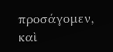προσάγομεν, καὶ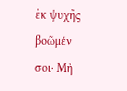ἐκ ψυχῆς βοῶμέν
σοι· Μὴ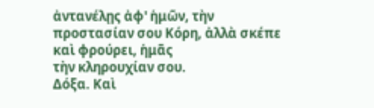ἀντανέλῃς ἀφ' ἡμῶν, τὴν
προστασίαν σου Κόρη, ἀλλὰ σκέπε καὶ φρούρει, ἡμᾶς
τὴν κληρουχίαν σου.
Δόξα. Καὶ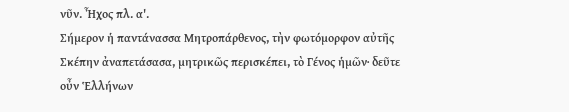νῦν. Ἦχος πλ. α'.
Σήμερον ἡ παντάνασσα Μητροπάρθενος, τὴν φωτόμορφον αὐτῆς Σκέπην ἀναπετάσασα, μητρικῶς περισκέπει, τὸ Γένος ἡμῶν‧ δεῦτε οὖν Ἑλλήνων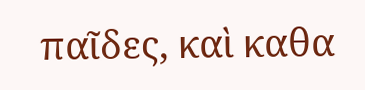παῖδες, καὶ καθα